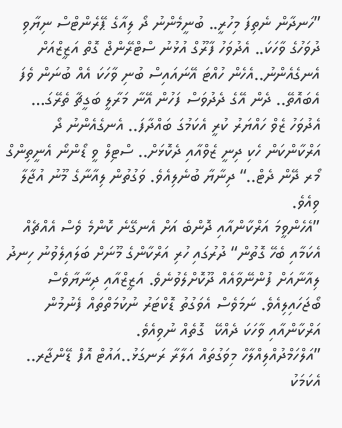”ހަނދާން ނެތިފަ މިހުރީ.. ބުނީމެންނު ދޯ ލިއާގެ ޕޭރެންޓްސް ނިޔާވި ދުވަހުގެ ވާހަކަ.. އެދުވަހު ފާރޫގް އުޅުނު ސްޓްރޭންޖް ގޮތް އަޒީޒްއަށް އެނގެއެންނު..އެހެން ހުއްޓަ އޭނައައިސް ބުނި ވާހަކަ އެއް ބުނަން ވެފަ އެބައޮތޭ.. ދެން އޭގެ ދެދުވަސް ފަހުން އޭނާ މަރާލީ ބަގީޗާ ތެރޭގަ… އެދުވަހު ޒެވް ހައްޔަރު ކުރީ އެކަމުގަ ބައްދާފަ.. އެނގެއެންނު ދޯ އަރްކާންކަން ހެކި ދިނީ ޒެވްއާއި ދެކޮޅަށް.. ސްޓިލް ވީ ޑޯންނޯ އެނީތިންގް މޯރ ދޭން ދެޓް..“ ދިނާޔާ ބުނެލިއެވެ. ވަގުތުން ލިއާނާގެ މޫނު އުޖާލާ ވިއެވެ.
”އެހެންވީމަ އަރްކާންއާއި ދޮންބެ އަށް އެނގޭނެ ކޮންމެ ވެސް އެއްޗެއް އެކަމާއި ބެހޭ ގޮތުން“ ދުރުގައި ހުރި އަރްކާންގެ މޫނަށް ބަލައިލެވުނު ހިނދު ލިއާނާއަށް ފުންނޭވާއެއް ދޫކޮށްލެވުނެވެ. އަޒީޒްއާއި ދިނާޔާވެސް ބޯޖަހައިލިއެވެ. ނަމަވެސް އެވަގުތު ޑޮކްޓަރު ނުކުމަތްތައް ފެނުމުން އަރްކާންއާއި ވާހަކަ ދެއްކޭ  ގޮތެއް ނުވިއެވެ.
”އަލްހަމްދުއްލިއްލާހް މިވަގުތައް އަލާރާ ރަނގަޅު..އައުޓް އޮފް ޑޭންޖާރ.. އެކަމަކު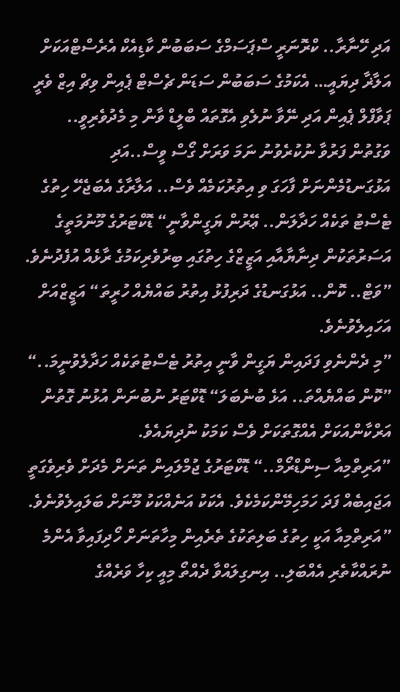އަދި ހޭނާރާ.. ކްރޮނަރީ ސްޕަސަމްގެ ސަބަބުން ކާޑިއެކް އެރެސްޓްއަކަށް އަލާޜާ ދިޔައީ… އެކަމުގެ ސަބަބުން ސަޑަން ޗެސްޓް ޕެއިން ވިޗް އިޒް ވެރީ ޕަވާފްލް ޕެއިން އަދި ނޭވާ ނުލެވި އެގޮތައް ބްލީޑް ވާން މި މެދުވެރިވީ..  ވަގުތުން ފަރުވާ ނުކުރެވުނު ނަމަ ވަރަށް ގޯސް ވީސް..އަދި އަޅުގަނޑުމެންނަށް ފާހަގަ ވި އިތުރުކަމެއް ވެސް.. އަލާރާގެ އެބަޖެހޭ ހިތުގެ ޓެސްޓު ތަކެއް ހަދާލަން.. ޢޭރުން ޔަގީންވާނީ“ ޑޮކްޓަރުގެ މޫނުމަތީގެ އަސަރުތަކުން ދިނާޔާއާއި އަޒީޒްގެ ހިތުގައި ބިރުވެރިކަމުގެ ރާޅެއް އުފެދުނެވެ.
”ވަޓް.. ކޮން.. އަޅުގަނޑުގެ ދަރިފުޅު އިތުރު ބައްޔެއް ހުރީތަ“ އަޒީޒްއަށް އަހައިލެވުނެވެ.
”މި ދެންނެވި ފަދައިން ޔަގީން ވާނީ އިތުރު ޓެސްޓުތަކެއް ހަދާލެވުނީމަ..“
”ކޮން ބައްޔެއްތަ.. އަޅެ ބުނެބަލަ“ ޑޮކްޓަރު ނުބުނަން އުޅުނު ގޮތުން އަރްކާންއަކަށް އެއްގޮތަކަށް ވެސް ކަމަކު ނުދިޔައެވެ.
”އަރިތްމިއާ ސިންޑްރޯމް..“ ޑޮކްޓަރުގެ ޖުމްލައިން ތަނަށް މެދަށް ވެރިވެގަތީ އަޖައިބެއް ފަދަ ހަމަހިމޭންކަމެކެވެ. އެކަކު އަނެއްކަކު މޫނަށް ބަލައިލެވުނެވެ.
”އަރިތްމިއާ އަކީ ހިތުގެ ބަލިތަކުގެ ތެރެއިން މިހާތަނަށް ހޯދިފައިވާ އެންމެ ނުރައްކާތެރި އެއްބަލި.. އިނގިލައްވާ ދެއްތޯ މިއީ ކިހާ ވަރެއްގެ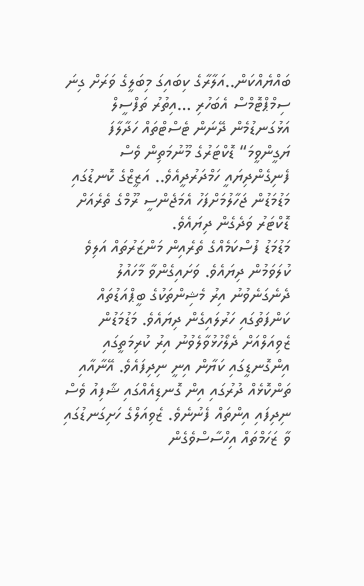ބައްޔެއްކަން..އަލާރާގެ ކިބައިގަ މިބަލީގެ ވަރަށް ގިނަ ސިމްޕްޓޮމްސް އެބަހުރި …އިތުރު ތަފްސީލް އަޅުގަނޑުމެން ދޭނަން ޓެސްޓްތައް ހަދާލާފަ ޔަގީންވީމަ“ ޑޮކްޓަރުގެ މޫނުމަތިން ވެސް ފެނިގެންދިޔައީ ހަމްދަރުދީއެވެ.. އަޒީޒްގެ ކޮނޑުގައި މަޑުމަޑުން ޖަހާލުމަށްފަހު އެމަޖެންސީ ރޫމްގެ ތެރެއަށް ޑޮކްޓަރު ވަދެގެން ދިޔައެވެ.
މަޑުމަޑު ފުސްކަމެއްގެ ތެރެއިން މަންޒަރުތައް އަލިވެ ކުލަވަމުން ދިޔައެވެ. ވަށައިގެންވާ މާހައުލު ދެނެގަނެވުނު އިރު މެޝިންތަކުގެ ބީޕްއަޑުތައް ކަންފަތުގައި ހަރުލައިގެން ދިޔައެވެ. މަޑުމަޑުން ޒެވިއަލްއަށް ދެލޯހުޅުވާލެވުނު އިރު ކުރިމަތީގައި އިންގޮނޑީގައި ކަޔާން އިނީ ނިދިފައެވެ. އޭނާއާއި ތަންކޮޅެއް ދުރުގައި އިން ގޮނޑިއެއްގައި ޝާފިއު ވެސް ނިދިފައި އިންތައް ފެނުނެވެ. ޒެވިއަލްގެ ހަށިގަނޑުގައި ވާ ޒަހަމްތައް އިހްސާސްވެގެން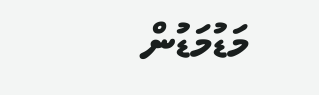މަޑުމަޑުން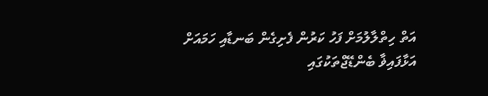އަތް ހިތްލާލުމަށް ފަހު ކަރުން ފެށިގެން ބަނޑާއި ހަމައަށް އަޅާފައިޥާ ބެންޑޭޖްތަކުގައި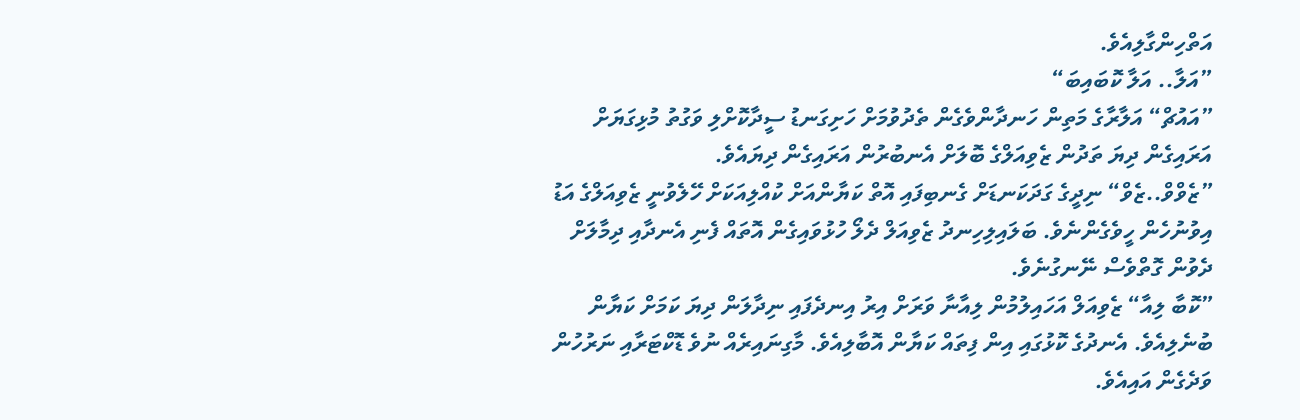އަތްހިންގާލިއެވެ.
”އަލާ.. އަލާ ކޮބައިބަ“
”އައުޗް“ އަލާރާގެ މަތިން ހަނދާންވެގެން ތެދުވުމަށް ހަށިގަނޑު ސީދާކޮށްލި ވަގުތު މުޅިގަޔަށް އަރައިގެން ދިޔަ ތަދުން ޒެވިއަލްގެ ބޮލަށް އެނބުރުން އަރައިގެން ދިޔައެވެ.
”ޒެވްވް..ޒެވް“ ނިދީގެ ގަދަކަނޑަށް ގެނބިފައި އޮތް ކަޔާންއަށް ކުއްލިއަކަށް ހޭލެވުނީ ޒެވިއަލްގެ އަޑު އިވުނުހެން ހީވެގެންނެވެ. ބަލައިލިހިނދު ޒެވިއަލް ދެލޯ ހުޅުވައިގެން އޮތައް ފެނި އެނދާއި ދިމާލަށް ދެވުން ގޮތްވެސް ނޭނގުނެވެ.
”ކޮބާ ލިއާ“ ޒެވިއަލް އަހައިލުމުން ލިއާނާ ވަރަށް އިރު އިނދެފައި ނިދާލަން ދިޔަ ކަމަށް ކަޔާން ބުނެލިއެވެ. އެނދުގެ ކޮޅުގައި އިން ފިތައް ކަޔާން އޮބާލިއެވެ. މާގިނައިރެއް ނުވެ ޑޮކްޓަރާއި ނަރުހުން ވަދެގެން އައިއެވެ.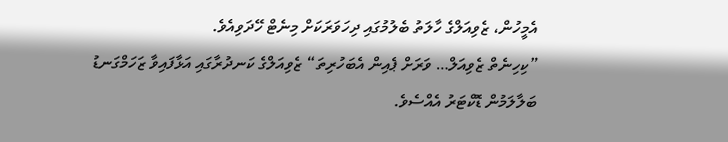އެމީހުން، ޒެވިއަލްގެ ހާލަތު ބެލުމުގައި ދިހަވަރަކަށް މިނެޓް ހޭދަވިއެވެ.
”ކިހިނެތް ޒެވިއަލް… ވަރަށް ޕެއިން އެބަހުރިތަ“ ޒެވިއަލްގެ ކަނދުރާގައި އަޅާފައިވާ ޒަހަމްގަނޑު ބަލާލަމުން ޑޮކްޓަރު އެއްސެވެ.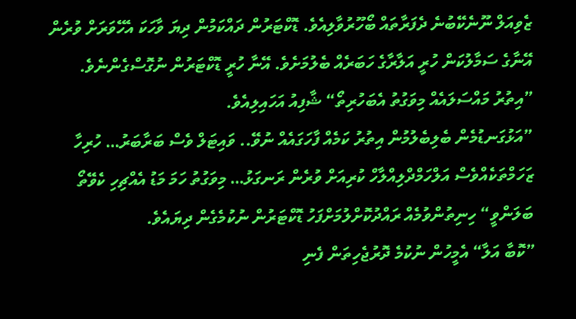ޒެވިއަލް ނޫނެކޭބުނެ ދެފަރާތައް ބޯހޫރުވާލިއެވެ. ޑޮކްޓަރުން ދައްކަމުން ދިޔަ ވާހަކަ އެހޭވަރަށް ވުރެން އޭނާގެ ސަމާލުކަން ހުރީ އަލާރާގެ ހަބަރެއް ބެލުމަށެވެ. އޭނާ ހުރީ ޑޮކްޓަރުން ނުގޮސްގެންނެވެ.
”އިތުރު މައްސަލައެއް މިވަގުތު އެބަހުރިތޯ“ ޝާފިއު އަހައިލިއެވެ.
”އަޅުގަނޑުމެން ބެލިބެލުމުން އިތުރު ކަމެއް ފާހަގައެއް ނުވޭ.. ވައިޓަލް ވެސް ބަރާބަރު… ހުރިހާ ޒަހަމްތަކެއްވެސް އަލްހަމްދްލިއްލާހް ކުރިއަށް ވުރެން ރަނގަޅު… މިވަގުތު ހަމަ މަޑު އެއްޗިހި ކެވޭތޯ ބަލަންވީ“ ހިނިތުންވުމެއް ރައްދުކޮށްލުމަށްފަހު ޑޮކްޓަރުން ނުކުމެގެން ދިޔައެވެ.
”ކޮބާ އަލާ“ އެމީހުން ނުކުމެ ދޮރުޖެހިތަން ފެނި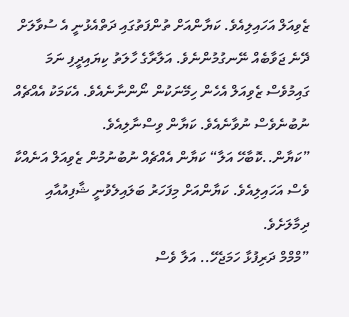ޒެވިއަލް އަހައިލިއެވެ. ކަޔާންއަށް ތުންފަތުގައި ދަތްއެޅުނީ އެ ސުވާލަށް ދޭނެ ޖަވާބެއް ނޭނގުމުންނެވެ. އަލާރާގެ ހާލަތު ކިޔައިދީފި ނަމަ ގައިމުވެސް ޒެވިއަލް އެހެން ހިމޭނަކުން ނޯންނާނެއެވެ. އެކަމަކު އެއްޗެއް ނުބުނެވެސް ނުވާނެއެވެ. ކަޔާން ވިސްނާލިއެވެ.
”ކަޔާން..ކޮބާހޭ އަލާ“ ކަޔާން އެއްޗެއް ނުބުނުމުން ޒެވިއަލް އަނެއްކާ ވެސް އަހައިލިއެވެ. ކަޔާންއަށް މިފަހަރު ބަލައިލެވުނީ ޝާފިއުއާއި ދިމާލަށެވެ.
”މްމްމް ދަރިފުޅާ ހަމަޖެހޭ.. އަލާ ވެސް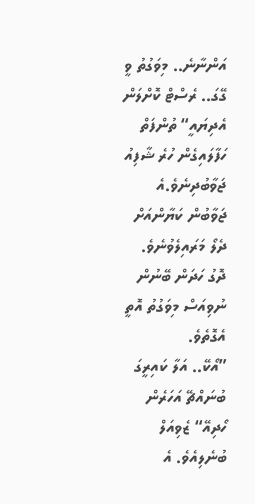އަންނާނެ.. މިވަގުތު ވީ ގޭގަ.. ރެސްޓް ކޮށްލަން އެދިޔައީ“ ތުންފަތް ހަފާލައިގެން ހުރެ ޝާފިއު ޖަވާބުދިނެވެ.އެ ޖަވާބުން ކަޔާންއަށް ދެލޯ މަރައިލެވުނެވެ.  ދޮގު ހަދަން ބޭނުން ނުވިއަސް މިވަގުތު އޮތީ އެގޮތެވެ.
”އޯކޭ.. އަލާ ކައިރީގަ ބުނައްޗޭ އަހަރެން ހޯދިއޭ“ ޒެވިއަލް ބުނެލިއެވެ. އެ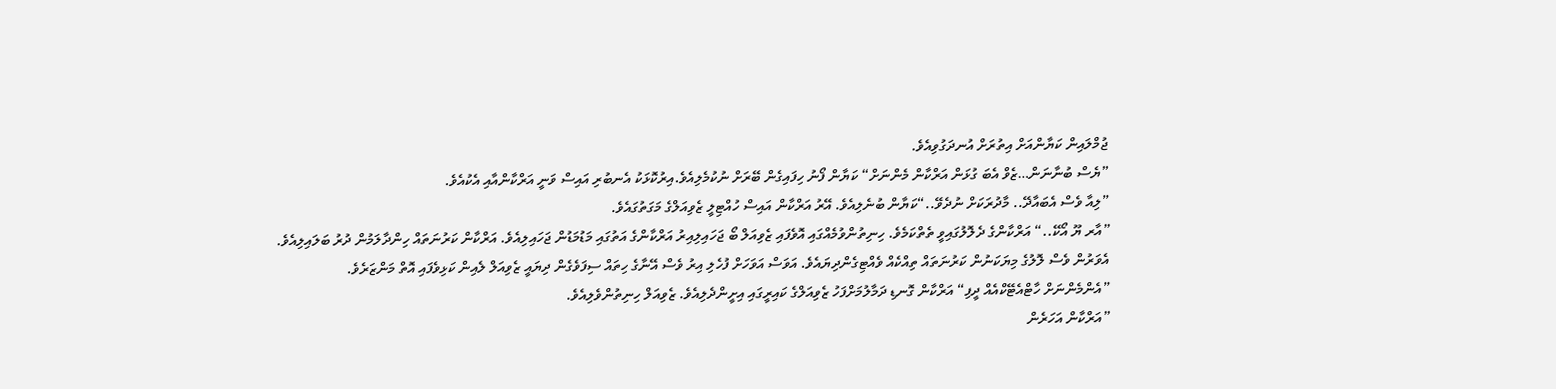ޖުމްލައިން ކަޔާންއަށް އިތުރަށް އުނދަގުވިއެވެ.
”ޔެސް ބުނާނަން…ޒެވް އެބަ ގުޅަން އަރްކާން މެންނަށް“ ކަޔާން ފޯނު ހިފައިގެން ބޭރަށް ނުކުމެލިއެވެ.އިރުކޮޅަކު އެނބުރި އައިސް ވަނީ އަރްކާންއާއި އެކުއެވެ.
”ލިއާ ވެސް އެބައާދޭ.. މާދުރަކަށް ނުދެވޭ..“ކަޔާން ބުނެލިއެވެ. އޭރު އަރްކާން އައިސް ހުއްޓިލީ ޒެވިއަލްގެ މަގަތުގައެވެ.
”އާރ ޔޫ އޯކޭ..“ އަރްކާންގެ ދެލޮލުގައިވީ ތެތްކަމެވެ. ހިނިތުންވުމެއްގައި އޮވެފައި ޒެވިއަލް ބޯ ޖަހައިލިއިރު އަރްކާންގެ އަތުގައި މަޑުމަޑުން ޖަހައިލިއެވެ. އަރްކާން ކަރުނަތައް ހިންދާލަމުން ދުރު ބަލައިލިއެވެ. އެވަރުން ވެސް ލޮލުގެ މިޔަކަނުން ކަރުނަތައް ތިއްކެއް ވެއްޓިގެންދިޔައެވެ. އަވަސް އަވަހަށް ފުހެލި އިރު ވެސް އޭނާގެ ހިތައް ސިފަވެގެން ދިޔައީ ޒެވިއަލް ލެއިން ކަޅިވެފައި އޮތް މަންޒަރެވެ.
”އެންމެންނަށް ހާޓްއެޓޭކްއެއް ދީފި“ އަރްކާން ގޮނޑި ދަމާލުމަށްފަހު ޒެވިއަލްގެ ކައިރީގައި އިށީންދެލިއެވެ. ޒެވިއަލް ހިނިތުންވެލިއެވެ.
”އަރްކާން އަހަރެން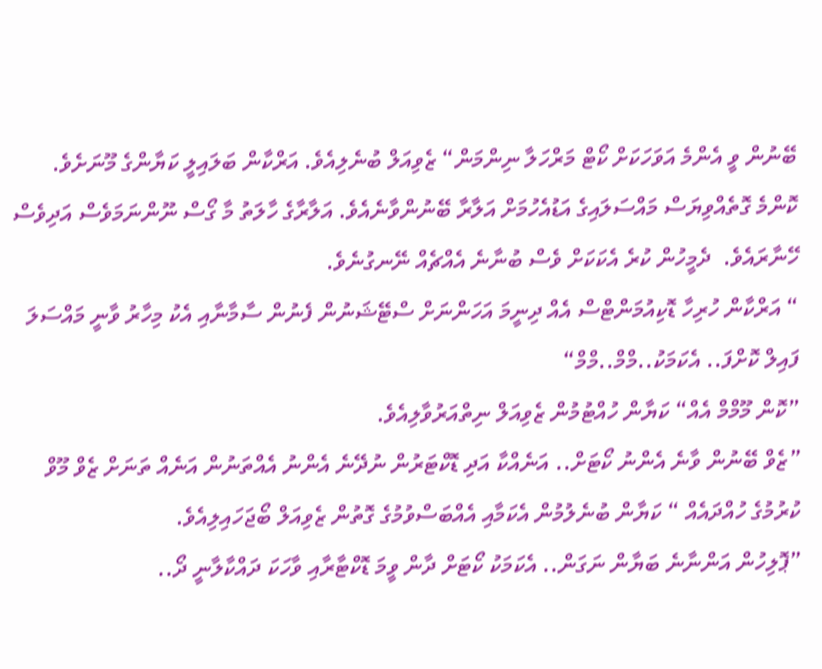ބޭނުން ވީ އެންމެ އަވަހަކަށް ކޯޓް މަރްހަލާ ނިންމަން“ ޒެވިއަލް ބުނެލިއެވެ. އަރްކާން ބަލައިލީ ކަޔާންގެ މޫނަށެވެ. ކޮންމެ ގޮތެއްވިޔަސް މައްސަލައިގެ އަޑުއެހުމަށް އަލާރާ ބޭނުންވާނެއެވެ. އަލާރާގެ ހާލަތު މާ ގޯސް ނޫންނަމަވެސް އަދިވެސް  ހޭނާރައެވެ.  ދެމީހުން ކުރެ އެކަކަށް ވެސް ބުނާނެ އެއްޗެއް ނޭނގުނެވެ.
“ އަރްކާން ހުރިހާ ޑޮކިއުމަންޓްސް އެއް ދިނީމަ އަހަންނަށް ސްޓޭޝަނުން ފެނުން ސާމާނާއި އެކު މިހާރު ވާނީ މައްސަލަ ފައިލް ކޮށްފަ.. އެކަމަކު..މްމް..މްމް“
”ކޮން މޫމްމް އެއް“ ކަޔާން ހުއްޓުމުން ޒެވިއަލް ނިތްއަރުވާލިއެވެ.
”ޒެވް ބޭނުން ވާނެ އެންނު ކޯޓަށް.. އަނެއްކާ އަދި ޑޮކްޓަރުން ނުދޭނެ އެންނު އެއްތަނުން އަނެއް ތަނަށް ޒެވް މޫވް ކުރުމުގެ ހުއްދައެއް “ ކަޔާން ބުނެލުމުން އެކަމާއި އެއްބަސްވުމުގެ ގޮތުން ޒެވިއަލް ބޯޖަހައިލިއެވެ.
”ޕޮލިހުން އަންނާނެ ބަޔާން ނަގަން.. އެކަމަކު ކޯޓަށް ދާން ވީމަ ޑޮކްޓާރާއި ވާހަކަ ދައްކާލާނީ ދޯ..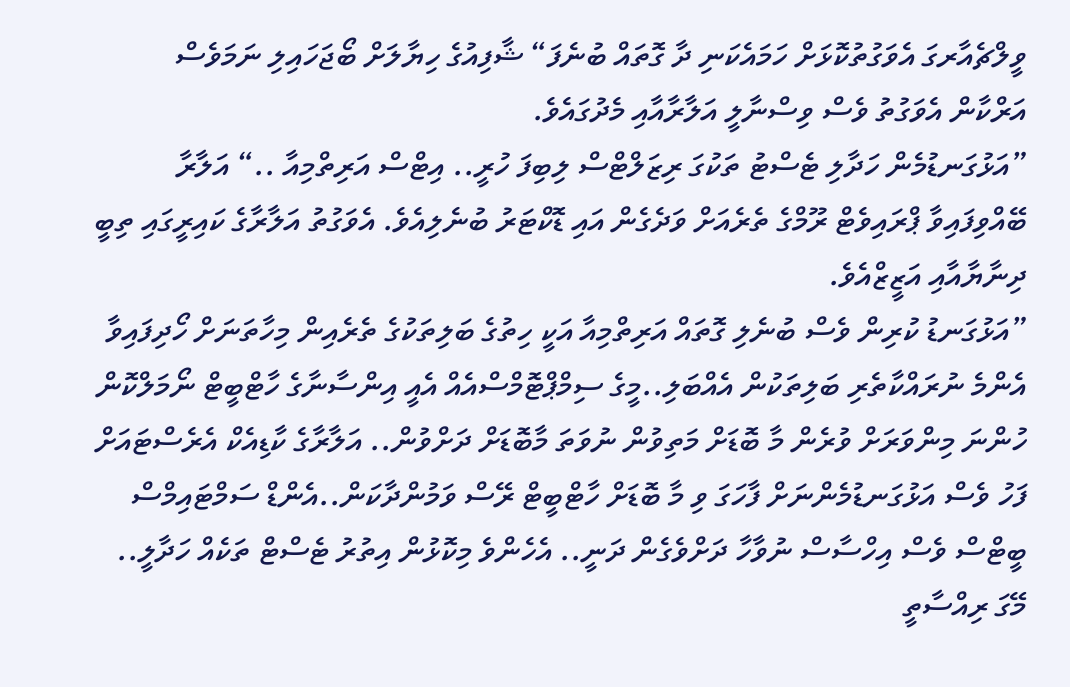ވީލްޗެއާރގަ އެވަގުތުކޮޅަށް ހަމައެކަނި ދާ ގޮތައް ބުނެފަ“ ޝާފިއުގެ ހިޔާލަށް ބޯޖަހައިލި ނަމަވެސް އަރްކާން އެވަގުތު ވެސް ވިސްނާލީ އަލާރާއާއި މެދުގައެވެ.
”އަޅުގަނޑުމެން ހަދާލި ޓެސްޓު ތަކުގަ ރިޒަލްޓްސް ލިބިފަ ހުރީ.. އިޓްސް އަރިތްމިއާ ..“ އަލާރާ ބޭއްވިފައިވާ ޕްރައިވެޓް ރޫމްގެ ތެރެއަށް ވަދެގެން އައި ޑޮކްޓަރު ބުނެލިއެވެ. އެވަގުތު އަލާރާގެ ކައިރީގައި ތިބީ ދިނާޔާއާއި އަޒީޒްއެވެ.
”އަޅުގަނޑު ކުރިން ވެސް ބުނެލި ގޮތައް އަރިތްމިއާ އަކީ ހިތުގެ ބަލިތަކުގެ ތެރެއިން މިހާތަނަށް ހޯދިފައިވާ އެންމެ ނުރައްކާތެރި ބަލިތަކުން އެއްބަލި..މީގެ ސިމްޕްޓޮމްސްއެއް އެއީ އިންސާނާގެ ހާޓްބީޓް ނޯމަލްކޮން ހުންނަ މިންވަރަށް ވުރެން މާ ބޮޑަށް މަތިވުން ނުވަތަ މާބޮޑަށް ދަށްވުން.. އަލާރާގެ ކާޑިއެކް އެރެސްޓައަށް ފަހު ވެސް އަޅުގަނޑުމެންނަށް ފާހަގަ ވި މާ ބޮޑަށް ހާޓްބީޓް ރޭސް ވަމުންދާކަން..އެންޑް ސަމްޓައިމްސް ބީޓްސް ވެސް އިހްސާސް ނުވާހާ ދަށްވެގެން ދަނީ.. އެހެންވެ މިކޮޅުން އިތުރު ޓެސްޓް ތަކެއް ހަދާލީ.. މޭގަ ރިއްސާތީ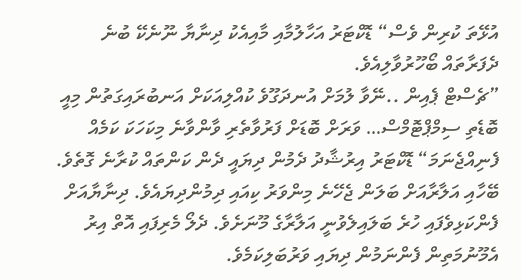އުޅޭތަ ކުރިން ވެސް“ ޑޮކްޓަރު އަހާލުމާއި މާއިއެކު ދިނާޔާ ނޫނެކޭ ބުނެ ދެފަރާތައް ބޯހޫރުވާލިއެވެ.
”ޗެސްޓް ޕެއިން ..ނޭވާ ލުމަށް އުނދަގޫވެ ކުއްލިއަކަށް އަނބުރައިގަތުން މިއީ ބޮޑެތި ސިމްޕްޓޮމްސް… ވަރަށް ބޮޑަށް ފަރުވާތެރި ވާންވާނެ މިކަހަކަ ކަމެއް ފެނިއްޖެނަމަ“ ޑޮކްޓަރު އިރުޝާދު ދެމުން ދިޔައީ ދެން ކަންތައް ކުރާނެ ގޮތެވެ. ބޭހާއި އަލާރާއަށް ބަލަން ޖެހޭނެ މިންވަރު ކިއައި ދިމުންދިޔައެވެ. ދިނާޔާއަށް ފެންކަޅިވެފައި ހުރެ ބަލައިލެވުނީ އަލާރާގެ މޫނަށެވެ. ދެލޯ މެރިފައި އޮތް އިރު އެމޫނުމަތިން ފެންނަމުން ދިޔައި ވަރުބަލިކަމެވެ.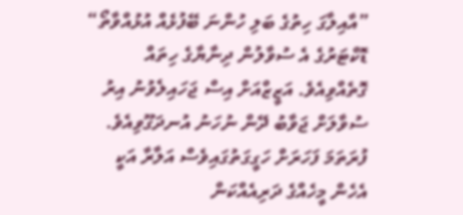”އާއިލާގަ ހިތުގެ ބަލި ހުންނަ ބޭފުޅެއް އުޅުއްވާތޯ“ ޑޮކްޓަރުގެ އެ ސުވާލުން ދިނާޔާގެ ހިތައް ގޮތެއްވިއެވެ. އަޒީޒްއަށް އިސް ޖަހައިލެވުނު އިރު ސުވާލަށް ޖަވާބު ދޭން ނުހަނު އުނދަގޫވިއެވެ. ފުރަތަމަ ފަހަރަށް ހަގީގަތުގައިވެސް އަލާރާ އަކީ އެހެން މީހެއްގެ ދަރިއެއްކަން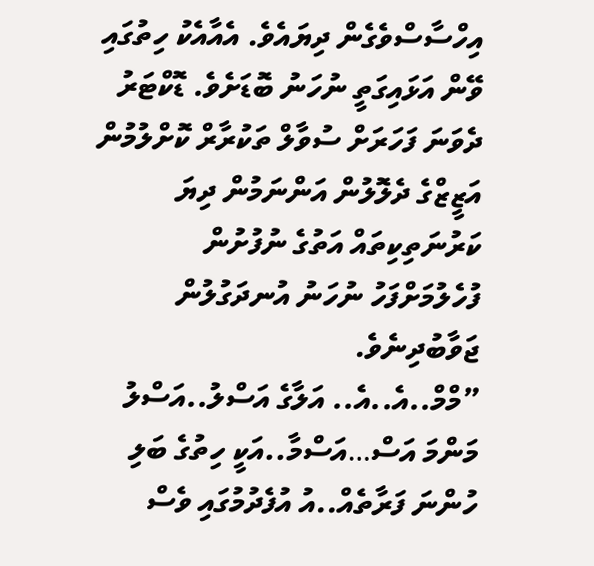އިހްސާސްވެގެން ދިޔައެވެ. އެއާއެކު ހިތުގައި ވޭން އަޅައިގަތީ ނުހަނު ބޮޑަށެވެ. ޑޮކްޓަރު ދެވަނަ ފަހަރަށް ސުވާލް ތަކުރާރް ކޮށްލުމުން އަޒީޒްގެ ދެލޮލުން އަންނަމުން ދިޔަ ކަރުނަތިކިތައް އަތުގެ ނުފުށުން ފުހެލުމަށްފަހު ނުހަނު އުނދަގުލުން ޖަވާބުދިނެވެ.
”މްމް..އެ..އެ.. އަލާގެ އަސްލު..އަސްލު މަންމަ އަސް…އަސްމާ..އަކީ ހިތުގެ ބަލި ހުންނަ ފަރާތެއް..އު އުފެދުމުގައި ވެސް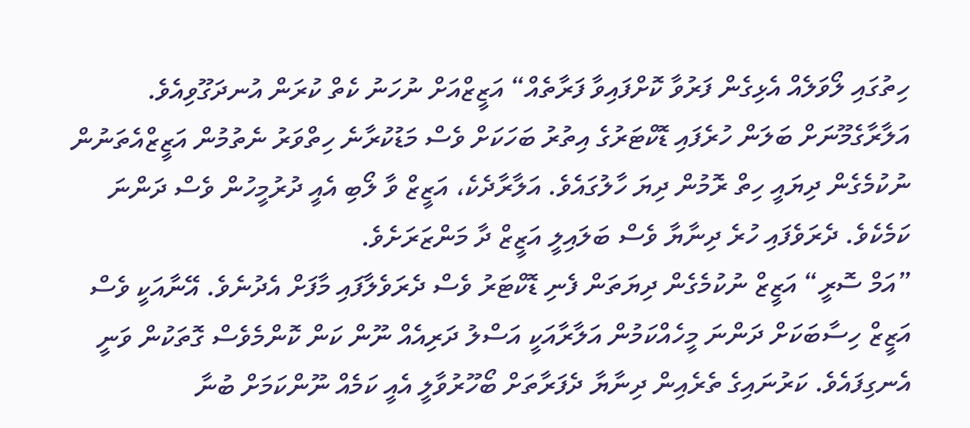ހިތުގައި ލޯވަލެއް އެޅިގެން ފަރުވާ ކޮށްފައިވާ ފަރާތެއް“ އަޒީޒްއަށް ނުހަނު ކެތް ކުރަން އުނދަގޫވިއެވެ. އަލާރާގެމޫނަށް ބަލަން ހުރެފައި ޑޮކްޓަރުގެ އިތުރު ބަހަކަށް ވެސް މަޑުކުރާނެ ހިތްވަރު ނެތުމުން އަޒީޒްއެތަނުން ނުކުމެގެން ދިޔައީ ހިތް ރޮމުން ދިޔަ ހާލުގައެވެ. އަލާރާދެކެ، އަޒީޒް ވާ ލޯބި އެއީ ދުރުމީހުން ވެސް ދަންނަ ކަމެކެވެ. ދެރަވެފައި ހުރެ ދިނާޔާ ވެސް ބަލައިލީ އަޒީޒް ދާ މަންޒަރަށެވެ.
”އަމް ސޮރީ“ އަޒީޒް ނުކުމެގެން ދިޔަތަން ފެނި ޑޮކްޓަރު ވެސް ދެރަވެލާފައި މާފަށް އެދުނެވެ. އޭނާއަކީ ވެސް އަޒީޒް ހިސާބަކަށް ދަންނަ މީހެއްކަމުން އަލާރާއަކީ އަސްލު ދަރިއެއް ނޫން ކަން ކޮންމެވެސް ގޮތަކުން ވަނީ އެނގިފައެވެ. ކަރުނައިގެ ތެރެއިން ދިނާޔާ ދެފަރާތަށް ބޯހޫރުވާލީ އެއީ ކަމެއް ނޫންކަމަށް ބުނާ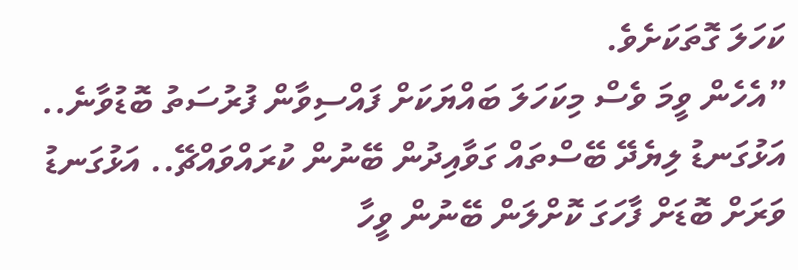ކަހަލަ ގޮތަކަށެވެ.
”އެހެން ވީމަ ވެސް މިކަހަލަ ބައްޔަކަށް ފައްސިވާން ފުރުސަތު ބޮޑުވާނެ.. އަޅުގަނޑު ލިޔެދޭ ބޭސްތައް ގަވާއިދުން ބޭނުން ކުރައްވައްޗޭ.. އަޅުގަނޑު ވަރަށް ބޮޑަށް ފާހަގަ ކޮށްލަން ބޭނުން ވީހާ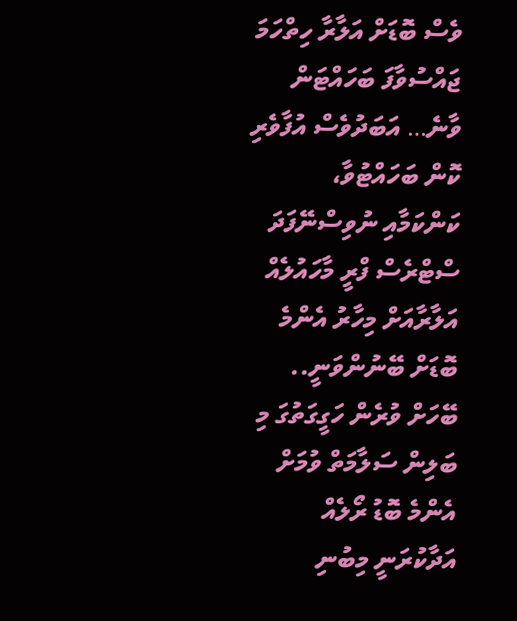ވެސް ބޮޑަށް އަލާރާ ހިތްހަމަ ޖައްސުވާފަ ބަހައްޓަން ވާނެ… އަބަދުވެސް އުފާވެރި ކޮން ބަހައްޓުވާ، ކަންކަމާއި ނުވިސްނޭފަދަ ސްޓްރެސް ފްރީ މާހައުލެއް އަލާރާއަށް މިހާރު އެންމެ ބޮޑަށް ބޭނުންވަނީ.. ބޭހަށް ވުރެން ހަގީގަތުގަ މި ބަލިން ސަލާމަތް ވުމަށް އެންމެ ބޮޑު ރޯލެއް އަދާކުރަނީ މިބުނި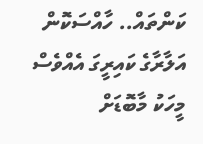ކަންތައް.. ހާއްސަކޮން އަލާރާގެ ކައިރީގަ އެއްވެސް މީހަކު މާބޮޑަށް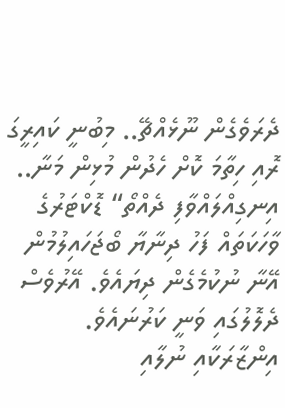ދެރަވެގެން ނޫޅެއްޗޭ.. މިބުނީ ކައިރީގަ ރޮއި ހިތާމަ ކޮށް ހެދުން މުޅިން މަނާ.. އިނގިއްލައްވާފި ދެއްތޯ“ ޑޮކްޓަރުގެ ވާހަކަތައް ފަހު ދިނާޔާ ބޯޖަހައިލުމުން އޭނާ ނުކުމެގެން ދިޔައެވެ. އޭރުވެސް ދެލޮލުގައި ވަނީ ކަރުނައެވެ. އިންޒާރަކާއި ނުލާއި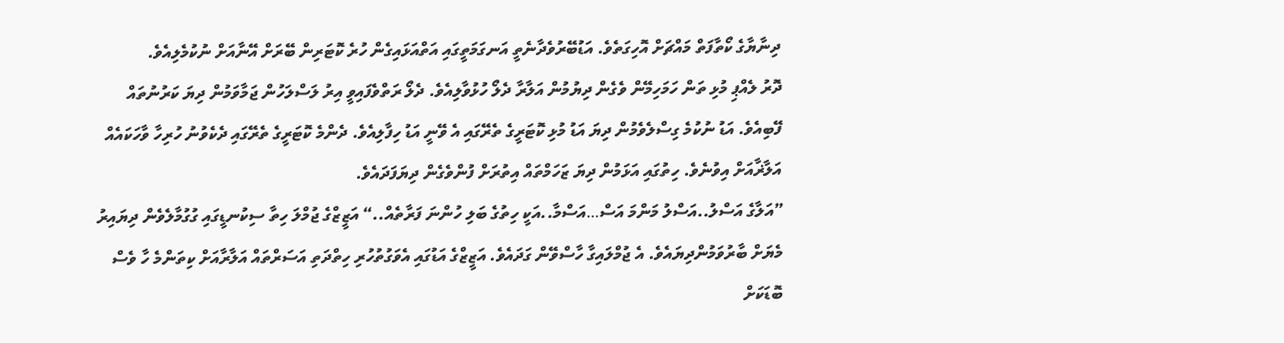ދިނާޔާގެ ކޯތާފަތް މައްޗަށް އޮހިގަތެވެ. އަޑުބޭރުވެދާނެތީ އަނގަމަތީގައި އަތްއަޅައިގެން ހުރެ ކޮޓަރިން ބޭރަށް އޭނާއަށް ނުކުމެލިއެވެ.
ދޮރު ލެއްޕި މުޅި ތަން ހަމަހިމޭން ވެގެން ދިޔުމުން އަލާރާ ދެލޯ ހުޅުވާލިއެވެ. ދެލޯ ރަތްވެފައިވީ އިރު ލަސްލަހުން ޖަމާވަމުން ދިޔަ ކަރުނުތައް ފޭބިއެވެ. އަޑު ނުކުމެ ގިސްލެވެމުން ދިޔަ އަޑު މުޅި ކޮޓަރީގެ ތެރޭގައި އެ ވޭނީ އަޑު ހިފާލިއެވެ. ދެންމެ ކޮޓަރީގެ ތެރޭގައި ދެކެވުނު ހުރިހާ ވާހަކައެއް އަލާޜާއަށް އިވުނެވެ. ހިތުގައި އަޅަމުން ދިޔަ ޒަހަމްތައް އިތުރަށް ފުންވެގެން ދިޔަފަދައެވެ.
”އަލާގެ އަސްލު..އަސްލު މަންމަ އަސް…އަސްމާ..އަކީ ހިތުގެ ބަލި ހުންނަ ފަރާތެއް..“ އަޒީޒްގެ ޖުމްލަ ހިތާ ސިކުނޑީގައި ގުގުމާލެވެން ދިޔައިރު މެޔަށް ބާރުވަމުންދިޔައެވެ. އެ ޖުމްލައިގާ ހާސްވޭން ގަދައެވެ. އަޒީޒްގެ އަޑުގައި އެވަގުތުހުރި ހިތްދަތި އަސަރްތައް އަލާރާއަށް ކިތަންމެ ހާ ވެސް ބޮޑަކަށް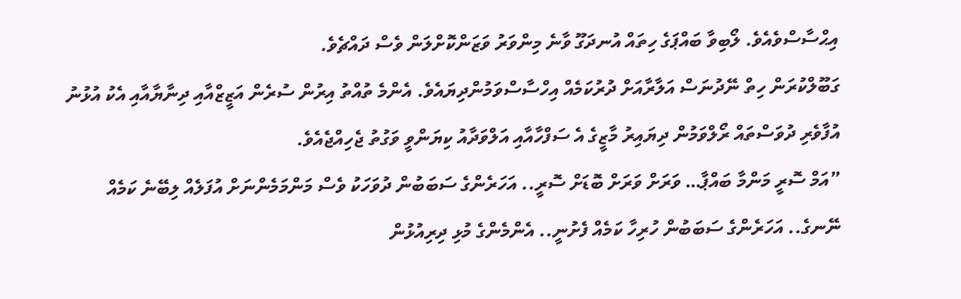އިޙްސާސްވެއެވެ. ލޯބިވާ ބައްޕަގެ ހިތައް އުނދަގޫ ވާނެ މިންވަރު ވަޒަންކޮށްލަން ވެސް ދައްޗެވެ.
ގަބޫލްކުރަން ހިތް ނޭދުނަސް އަލާރާއަށް ދުރުކަމެއް އިހްސާސްވަމުންދިޔައެވެ. އެންމެ ތުއްތު އިރުން ސުރެން އަޒީޒްއާއި ދިނާޔާއާއި އެކު އުޅުނު އުފާވެރި ދުވަސްތައް ރޯލްވަމުން ދިޔައިރު މާޒީގެ އެ ސަފްހާއާއި އަލްވަދާއު ކިޔަންވީ ވަގުތު ޖެހިއްޖެއެވެ.
”އަމް ސޮރީ މަންމާ ބައްޕާ… ވަރަށް ވަރަށް ބޮޑަށް ސޮރީ.. އަހަރެންގެ ސަބަބުން ދުވަހަކު ވެސް މަންމަމެންނަށް އުފަލެއް ލިބޭނެ ކަމެއް ނޭނގެ.. އަހަރެންގެ ސަބަބުން ހުރިހާ ކަމެއް ފެށުނީ.. އެންމެންގެ މުޅި ދިރިއުޅުން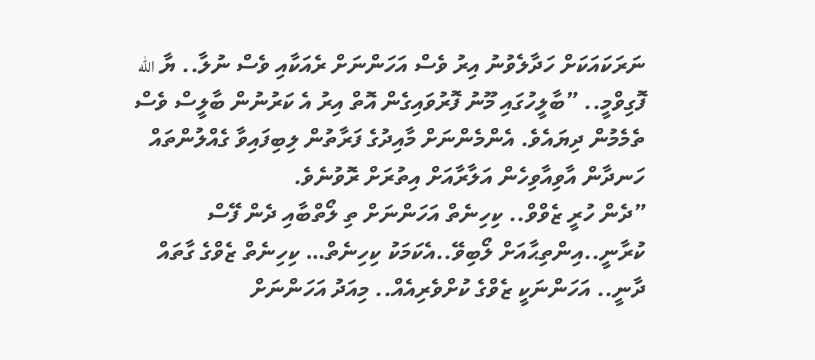ނަރަކައަކަށް ހަދާލެވުނު އިރު ވެސް އަހަންނަށް ރެއަކާއި ވެސް ނުލާ.. ޔާ الله ފޮގިވްމީ.. ”ބާލީހުގައި މޫނު ފޮރުވައިގެން އޮތް އިރު އެ ކަރުނުން ބާލީސް ވެސް ތެމެމުން ދިޔައެވެ. އެންމެންނަށް މާއިދުގެ ފަރާތުން ލިބިފައިވާ ގެއްލުންތައް ހަނދާން އާވިއާވިހެން އަލާރާއަށް އިތުރަށް ރޮވުނެވެ.
”ދެން ހުރީ ޒެވްވް.. ކިހިނެތް އަހަންނަށް ތި ލޯތްބާއި ދެން ފޭސް ކުރާނީ..އިންތިޙާއަށް ލޯބިވޭ..އެކަމަކު ކިހިނެތް… ކިހިނެތް ޒެވްގެ ގާތައް ދާނީ.. އަހަންނަކީ ޒެވްގެ ކުށްވެރިއެއް.. މިއަދު އަހަންނަށް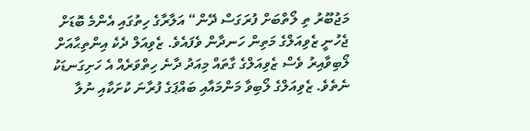މަޖުބޫރު ތި ލޯތްބަށް ފުރަގަސް ދޭން“ އަލާރާގެ ހިތުގައި އެންމެ ބޮޑަށް ޖެހުނީ ޒެވިއަލްގެ މަތިން ހަނދާން ވެފައެވެ. ޒެވިއަލް ދެކެ އިންތިޙާއަށް ލޯބިވާއިރު ވެސް ޒެވިއަލްގެ ގާތައް މިއަދު ދާނެ ހިތްވަރެއް އެ ހަށިގަނޑަކު ނެތެވެ. ޒެވިއަލްގެ ލޯބިވާ މަންމައާއި ބައްޕަގެ ފުރާނަ ކުށަކާއި ނުލާ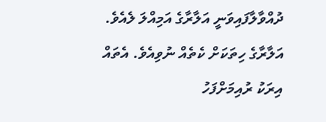ދުއްވާލާފައިވަނީ އަލާރާގެ އަމިއްލަ ލެއެވެ. އަލާރާގެ ހިތަކަށް ކެތެއް ނުވިއެވެ. އެތައް އިރަކު ރުއިމަށްފަހު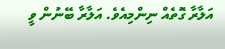އަލާރާ ގޮތެއް ނިންމިއެވެ. އަލާރާ ބޭނުން ވީ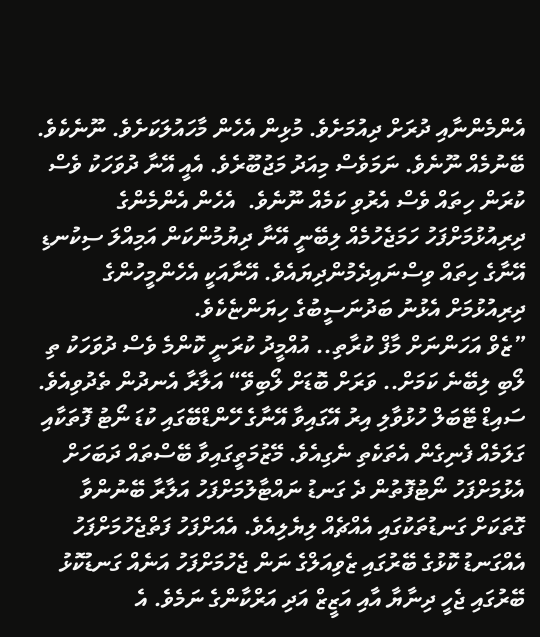އެންމެންނާއި ދުރަށް ދިއުމަށެވެ. މުޅިން އެހެން މާހައުލަކަށެވެ. ނޫނެކެވެ. ބޭނުމެއް ނޫނެވެ. ނަމަވެސް މިއަދު މަޖުބޫރެވެ. އެއީ އޭނާ ދުވަހަކު ވެސް ކުރަން ހިތައް ވެސް އެރުވި ކަމެއް ނޫނެވެ.  އެހެން އެންމެންގެ ދިރިއުޅުމަށްފަހު ހަމަޖެހުމެއް ލިބޭނީ އޭނާ ދިޔުމުންކަން އަމިއްލަ ސިކުނޑި އޭނާގެ ހިތައް ވިސްނައިދެމުންދިޔައެވެ. އޭނާއަކީ އެހެންމީހުންގެ ދިރިއުޅުމަށް އެޅުނު ބަދުނަސީބުގެ ހިޔަންޏެކެވެ.
”ޒެވް އަހަންނަށް މާފް ކުރާތި.. އުއްމީދު ކުރަނީ ކޮންމެ ވެސް ދުވަހަކު ތި ލޯބި ލިބޭނެ ކަމަށް.. ވަރަށް ބޮޑަށް ލޯބިވޭ“ އަލާރާ އެނދުން ތެދުވިއެވެ. ސައިޑް ޓޭބަލް ހުޅުވާލި އިރު އޭގައިވާ އޭނާގެ ހޭންޑްބޭގައި ކުޑަ ނޯޓު ފޮތަކާއި ގަލަމެއް ފެނިގެން އެތަކެތި ނެގިއެވެ. މޭޒުމަތީގައިވާ ބޭސްތައް ދަބަހަށް އެޅުމަށްފަހު ނޯޓުފޮތުން ދެ ގަނޑު ނައްޓާލުމަށްފަހު އަލާރާ ބޭނުންވާ ގޮތަކަށް ގަނޑުތަކުގައި އެއްޗެއް ލިޔެލިއެވެ. އެއަށްފަހު ފަތްޖެހުމަށްފަހު އެއްގަނޑު ކޮޅުގެ ބޭރުގައި ޒެވިއަލްގެ ނަން ޖެހުމަށްފަހު އަނެއް ގަނޑުކޮޅު ބޭރުގައި ޖެހީ ދިނާޔާ އާއި އަޒީޒް އަދި އަރްކާންގެ ނަމެވެ. އެ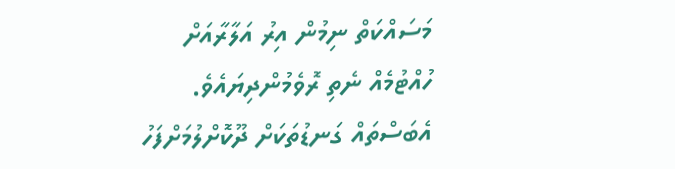މަސައްކަތް ނިމުން އިރު އަލާރާއަށް ހުއްޓުމެއް ނެތި ރޮވެމުންދިޔައެވެ. އެބަސްތައް ގަނޑުތަކަށް ދޫކޮށްލުމަށްފަހު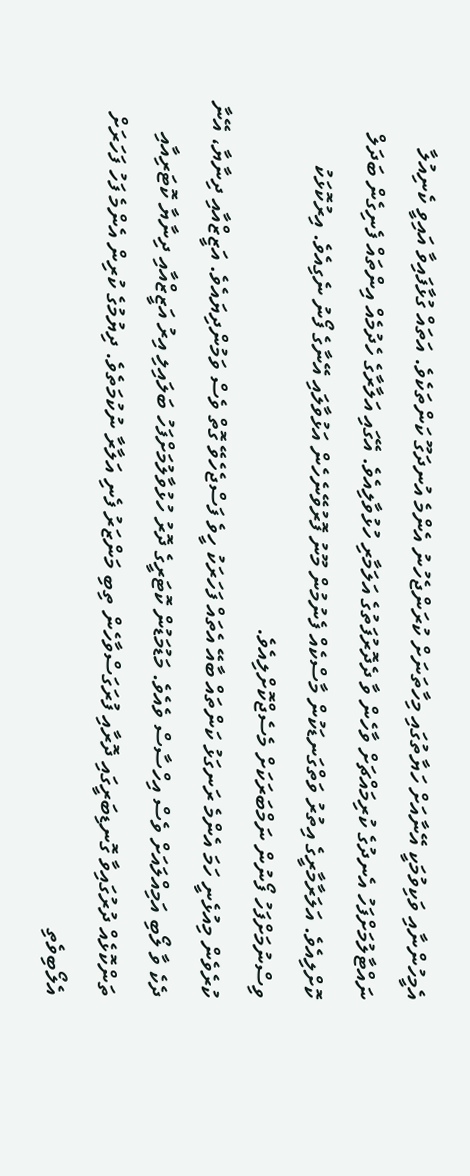އެމީހުންނާއި ވަކިވުމަކީ އޭނާއަށް ހަޔާތުގައި މިހާތަނަށް ކުރަންޖެހުނު އެންމެ އުނދަގޫ ކަންތަކެވެ. އަތައް ގުޅާފައިވާ އައިވީ ކެނިއުލާ ނައްޓާލުމަށްފަހު އެނދުގެ ކުރިމައްޗަށް ވާހެން ވާ ދެދޮރުފަތުގެ އަލަމާރި ހުޅުވާލިއެވެ. އޭގައި އަލާރާގެ ހެދުމެއް އިންތައް ފެނިގެން ބަދަލް ކޮށްލިއެވެ. އަލަރާމާރީގެ އިތުރު ވަތްގަނޑަކުން މާސްކެއް ފެނުމުން މޫނު ފޮރުވޭނެހެން އަޅުވާލައި އޭނާގެ ފޯނު ނެގިއެވެ. އިރުކޮޅަކު ވިސްނުމަށްފަހު ފޯނުން ނަމްބަރަކަށް މެސެޖްކޮށްލިއެވެ.
ކުރެވެން މިއުޅެނީ ހަމަ އެންމެ ރަނގަޅު ކަންތައް ބާއޭ އެތައް ފަހަރަކު ހީވެ ފަސްޖެހެވޭ ގޮތް ވެސް ވަމުންދިޔައެވެ. އަޒީޒްއާއި ދިނާޔާ، އޭނާ ދެކެ ވާ ލޯބި އަމިއްލައަށް ވެސް އިހްސާސް ވެއެވެ. މަޑުމަޑުން ކޮޓަރީގެ ދޮރު ހުޅުވާލުމަށްފަހު ބަލައިލި އިރު އަޒީޒްއާއި ދިނާޔާ ކޮޓަރިއާއި ތަންކޮޅެއް ދުރުގައިވާ ގޮނޑިބަރީގައި ދޮރާއި ފުރަގަސްވާހެން ތިބި މަންޒަރު ފެނި އަލާރާ ނުކުމަތެވެ. ދިޔުމުގެ ކުރިން އެންމެ ފަހު ފަހަރަށް އެލޯބިވެތި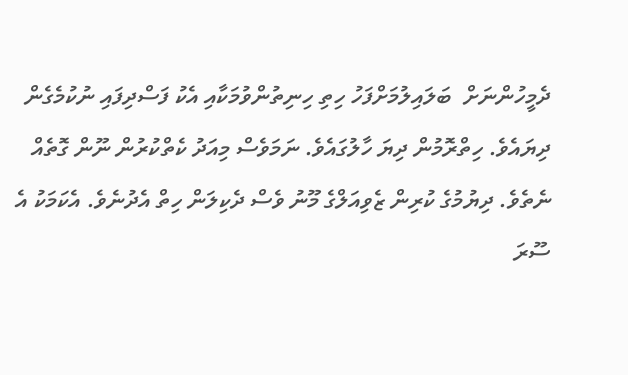ދެމީހުންނަށް  ބަލައިލުމަށްފަހު ހިތި ހިނިތުންވުމަކާއި އެކު ފަސްދިފައި ނުކުމެގެން ދިޔައެވެ. ހިތްރޮމުން ދިޔަ ހާލުގައެވެ. ނަމަވެސް މިއަދު ކެތްކުރުން ނޫން ގޮތެއް ނެތެވެ. ދިޔުމުގެ ކުރިން ޒެވިއަލްގެ މޫނު ވެސް ދެކިލަން ހިތް އެދުނެވެ. އެކަމަކު އެ ސޫރަ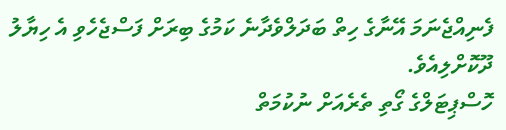ފެނިއްޖެނަމަ އޭނާގެ ހިތް ބަދަލްވެދާނެ ކަމުގެ ބިރަށް ފަސްޖެހެވި އެ ހިޔާލު ދޫކޮށްލިއެވެ.
ހޮސްޕިޓަލްގެ ގޯތި ތެރެއަށް ނުކުމަތް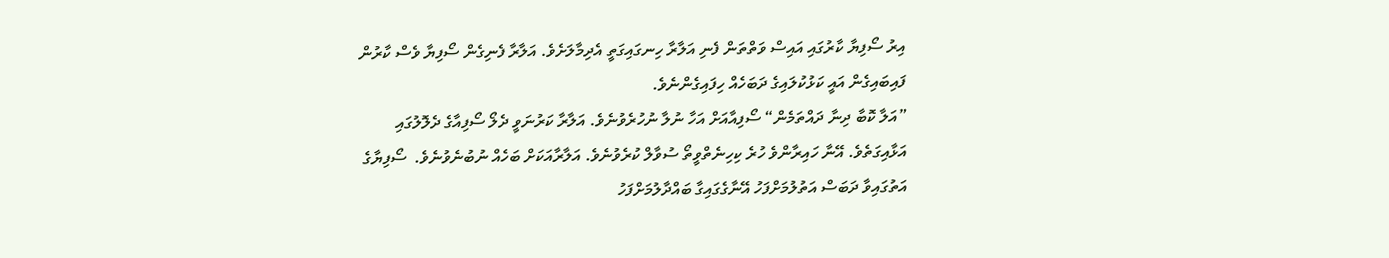އިރު ސޯފިޔާ ކާރުގައި އައިސް ވަތްތަން ފެނި އަލާރާ ހިނގައިގަތީ އެދިމާލަށެވެ. އަލާރާ ފެނިގެން ސޯފިޔާ ވެސް ކާރުން ފައިބައިގެން އައީ ކަޅުކުލައިގެ ދަބަހެއް ހިފައިގެންނެވެ.
”އަލާ ކޮބާ ދިނާ ދައްތަމެން“ ސޯފިއާއަށް އަހާ ނުލާ ނުހުރެވުނެވެ. އަލާރާ ކަރުނަވީ ދެލޯ ސޯފިއާގެ ދެލޮލުގައި އަޅާއިގަތެވެ. އޭނާ ހައިރާންވެ ހުރެ ކިހިނެތްވީތޯ ސުވާލް ކުރެވުނެވެ. އަލާރާއަކަށް ބަހެއް ނުބުނެވުނެވެ.  ސޯފިޔާގެ އަތުގައިވާ ދަބަސް އަތުލުމަށްފަހު އޭނާގެގައިގާ ބައްދާލުމަށްފަހު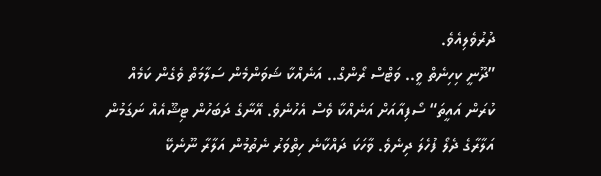ދުރުވެލިއެވެ.
”ދޫނީ ކިހިނެތް ވީ.. ވަޓްސް ރޯންގް.. އަނެއްކާ ޝަވަންމެން ސަލާމަތް ވެގެން ކަމެއް ކުރަން އައީތަ“ ސޯފިއާއަށް އަނެއްކާ ވެސް އެހުނެވެ. އޭނާގެ ދަބަހުން ޓިޝޫއެއް ނަގަމުން އަލާރާގެ ދެލޯ ފުހެލަ ދިނެވެ. ވާހަކަ ދައްކާނެ ހިތްވަރު ނެތުމުން އަލާރާ ނޫނެކޭ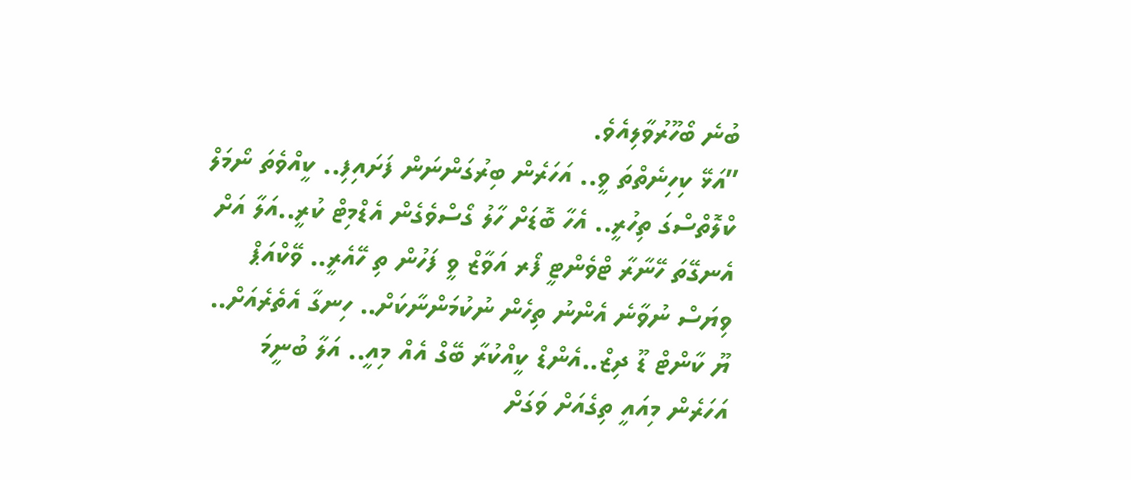ބުނެ ބޯހޫރުވާލިއެވެ.
”އަޅޭ ކިހިނެތްތަ ވީ.. އަހަރެން ބިރުގަންނަން ފަށައިފި.. ކީއްވެތަ ނޯމަލް ކްލޮތްސްގަ ތިހުރީ.. އެހާ ބޮޑަށް ހާލު ގޯސްވެގެން އެޑްމިޓް ކުރީ..އަލާ އަށް އެނގޭތަ ހޭނާރާ ޓްވެންޓީ ފޯރ އަވާޒް ވީ ފަހުން ތި ހޭއެރީ.. ވޭކްއަޕް ވިޔަސް ނުވާނެ އެންނު ތިހެން ނުކުމަންނާކަށް.. ހިނގާ އެތެރެއަށް.. ޔޫ ކާންޓް ޑޫ ދިޒް..އެންޑް ކީއްކުރާ ބޭގް އެއް މިއީ.. އަލާ ބުނީމަ އަހަރެން މިއައީ ތިގެއަށް ވަގަށް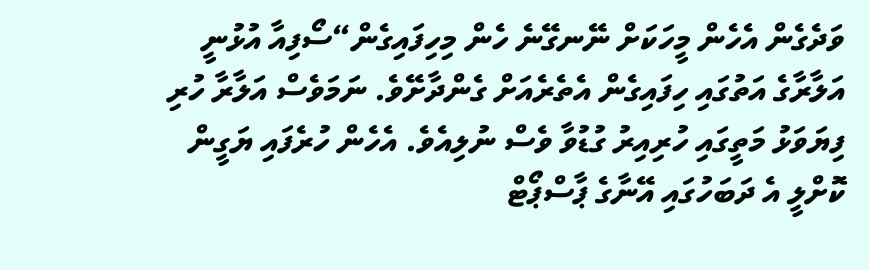ވަދެގެން އެހެން މީހަކަށް ނޭނގޭނެ ހެން މިހިފައިގެން“ސޯފިއާ އުޅުނީ އަލާރާގެ އަތުގައި ހިފައިގެން އެތެރެއަށް ގެންދާށޭވެ. ނަމަވެސް އަލާރާ ހުރި ފިޔަވަޅު މަތީގައި ހުރިއިރު ގުޑުވާ ވެސް ނުލިއެވެ. އެހެން ހުރެފައި ޔަގީން ކޮށްލީ އެ ދަބަހުގައި އޭނާގެ ޕާސްޕޯޓް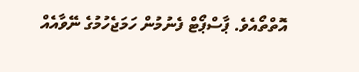އޮތްތޯއެވެ. ޕާސްޕޯޓް ފެނުމުން ހަމަޖެހުމުގެ ނޭވާއެއް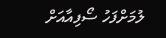ލުމަށްފަހު ސޯފިއާއަށް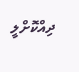ދިއްކޮށްލީ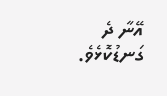އޭނާ ދެ ގަނޑުކޮޅެވެ.